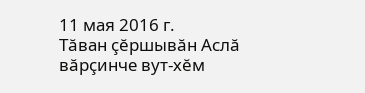11 мая 2016 г.
Тăван çĕршывăн Аслă вăрçинче вут-хĕм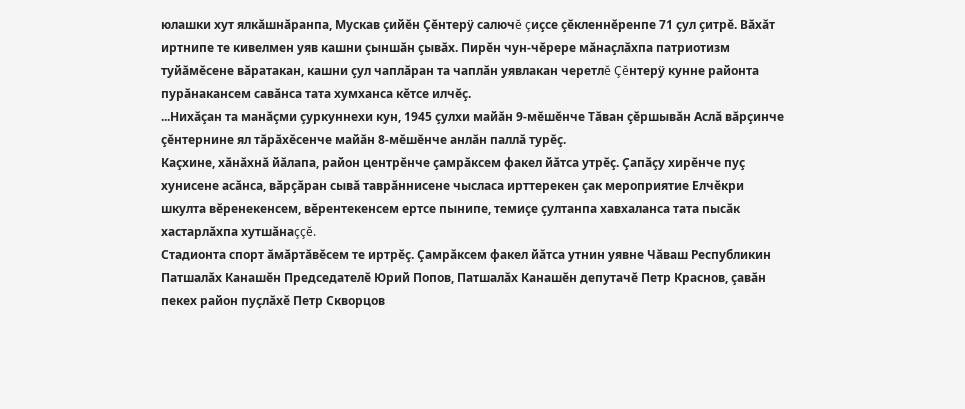юлашки хут ялкăшнăранпа, Мускав çийĕн Çĕнтерÿ салючĕ çиçсе çĕкленнĕренпе 71 çул çитрĕ. Вăхăт иртнипе те кивелмен уяв кашни çыншăн çывăх. Пирĕн чун-чĕрере мăнаçлăхпа патриотизм туйăмĕсене вăратакан, кашни çул чаплăран та чаплăн уявлакан черетлĕ Çĕнтерÿ кунне районта пурăнакансем савăнса тата хумханса кĕтсе илчĕç.
...Нихăçан та манăçми çуркуннехи кун, 1945 çулхи майăн 9-мĕшĕнче Тăван çĕршывăн Аслă вăрçинче çĕнтернине ял тăрăхĕсенче майăн 8-мĕшĕнче анлăн паллă турĕç.
Каçхине, хăнăхнă йăлапа, район центрĕнче çамрăксем факел йăтса утрĕç. Çапăçу хирĕнче пуç хунисене асăнса, вăрçăран сывă таврăннисене чысласа ирттерекен çак мероприятие Елчĕкри шкулта вĕренекенсем, вĕрентекенсем ертсе пынипе, темиçе çултанпа хавхаланса тата пысăк хастарлăхпа хутшăнаççĕ.
Стадионта спорт ăмăртăвĕсем те иртрĕç. Çамрăксем факел йăтса утнин уявне Чăваш Республикин Патшалăх Канашĕн Председателĕ Юрий Попов, Патшалăх Канашĕн депутачĕ Петр Краснов, çавăн пекех район пуçлăхĕ Петр Скворцов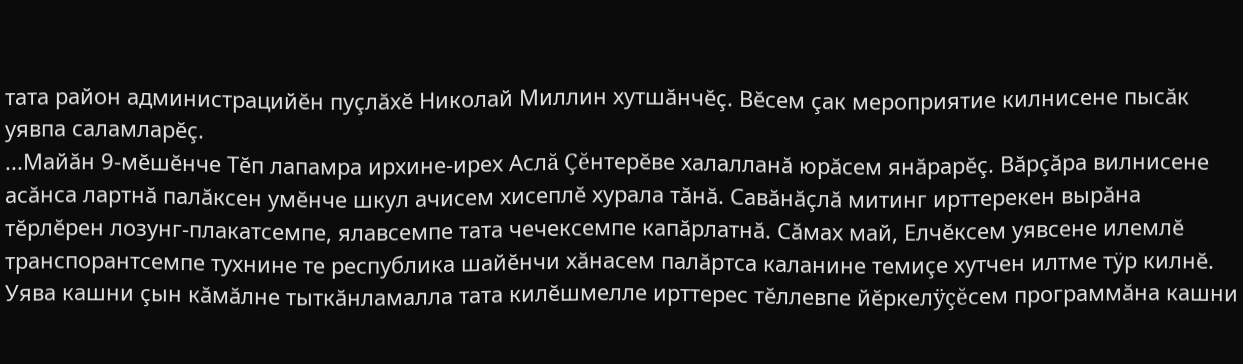тата район администрацийĕн пуçлăхĕ Николай Миллин хутшăнчĕç. Вĕсем çак мероприятие килнисене пысăк уявпа саламларĕç.
...Майăн 9-мĕшĕнче Тĕп лапамра ирхине-ирех Аслă Çĕнтерĕве халалланă юрăсем янăрарĕç. Вăрçăра вилнисене асăнса лартнă палăксен умĕнче шкул ачисем хисеплĕ хурала тăнă. Савăнăçлă митинг ирттерекен вырăна тĕрлĕрен лозунг-плакатсемпе, ялавсемпе тата чечексемпе капăрлатнă. Сăмах май, Елчĕксем уявсене илемлĕ транспорантсемпе тухнине те республика шайĕнчи хăнасем палăртса каланине темиçе хутчен илтме тÿр килнĕ. Уява кашни çын кăмăлне тыткăнламалла тата килĕшмелле ирттерес тĕллевпе йĕркелÿçĕсем программăна кашни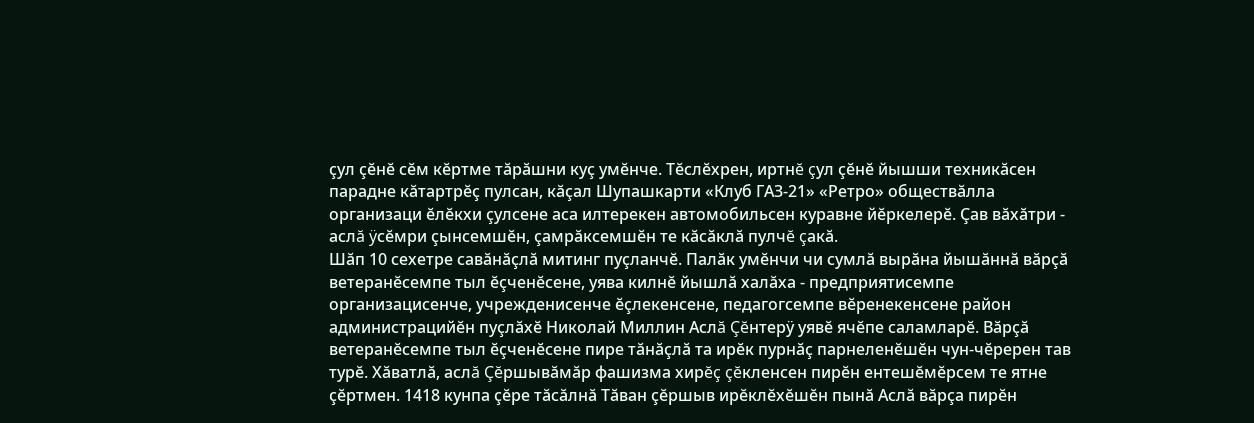çул çĕнĕ сĕм кĕртме тăрăшни куç умĕнче. Тĕслĕхрен, иртнĕ çул çĕнĕ йышши техникăсен парадне кăтартрĕç пулсан, кăçал Шупашкарти «Клуб ГАЗ-21» «Ретро» обществăлла организаци ĕлĕкхи çулсене аса илтерекен автомобильсен куравне йĕркелерĕ. Çав вăхăтри - аслă ÿсĕмри çынсемшĕн, çамрăксемшĕн те кăсăклă пулчĕ çакă.
Шăп 10 сехетре савăнăçлă митинг пуçланчĕ. Палăк умĕнчи чи сумлă вырăна йышăннă вăрçă ветеранĕсемпе тыл ĕçченĕсене, уява килнĕ йышлă халăха - предприятисемпе организацисенче, учрежденисенче ĕçлекенсене, педагогсемпе вĕренекенсене район администрацийĕн пуçлăхĕ Николай Миллин Аслă Çĕнтерÿ уявĕ ячĕпе саламларĕ. Вăрçă ветеранĕсемпе тыл ĕçченĕсене пире тăнăçлă та ирĕк пурнăç парнеленĕшĕн чун-чĕререн тав турĕ. Хăватлă, аслă Çĕршывăмăр фашизма хирĕç çĕкленсен пирĕн ентешĕмĕрсем те ятне çĕртмен. 1418 кунпа çĕре тăсăлнă Тăван çĕршыв ирĕклĕхĕшĕн пынă Аслă вăрçа пирĕн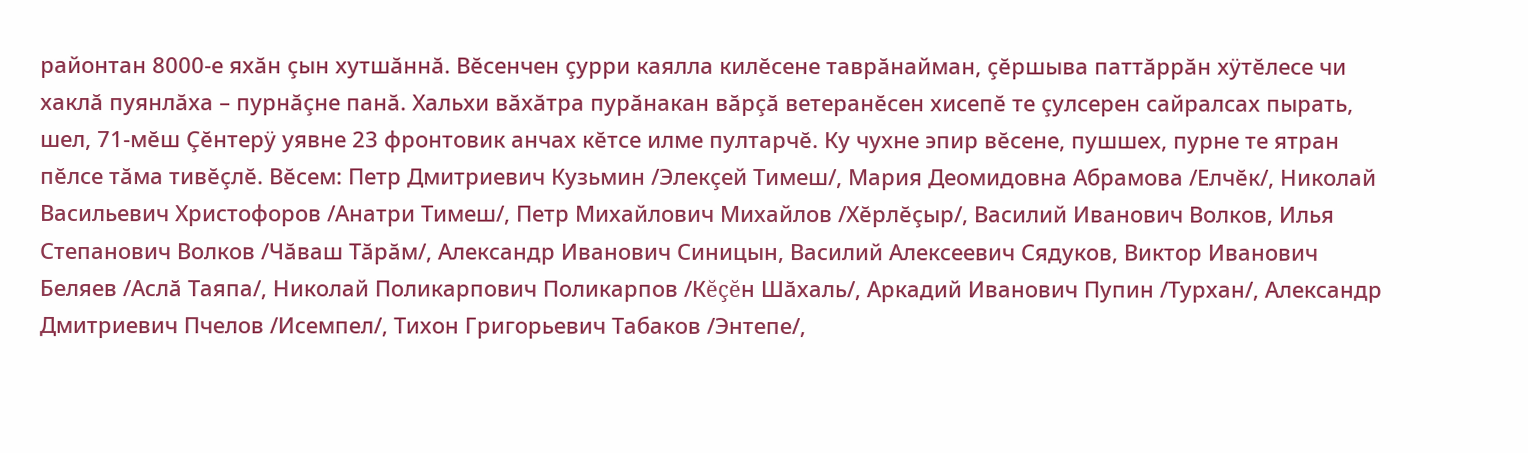районтан 8000-е яхăн çын хутшăннă. Вĕсенчен çурри каялла килĕсене таврăнайман, çĕршыва паттăррăн хÿтĕлесе чи хаклă пуянлăха – пурнăçне панă. Хальхи вăхăтра пурăнакан вăрçă ветеранĕсен хисепĕ те çулсерен сайралсах пырать, шел, 71-мĕш Çĕнтерÿ уявне 23 фронтовик анчах кĕтсе илме пултарчĕ. Ку чухне эпир вĕсене, пушшех, пурне те ятран пĕлсе тăма тивĕçлĕ. Вĕсем: Петр Дмитриевич Кузьмин /Элекçей Тимеш/, Мария Деомидовна Абрамова /Елчĕк/, Николай Васильевич Христофоров /Анатри Тимеш/, Петр Михайлович Михайлов /Хĕрлĕçыр/, Василий Иванович Волков, Илья Степанович Волков /Чăваш Тăрăм/, Александр Иванович Синицын, Василий Алексеевич Сядуков, Виктор Иванович Беляев /Аслă Таяпа/, Николай Поликарпович Поликарпов /Кĕçĕн Шăхаль/, Аркадий Иванович Пупин /Турхан/, Александр Дмитриевич Пчелов /Исемпел/, Тихон Григорьевич Табаков /Энтепе/,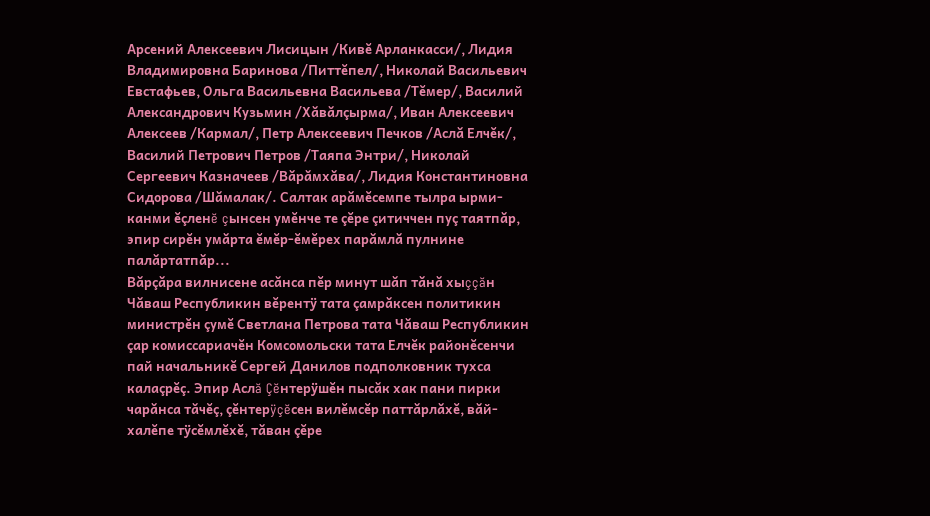Арсений Алексеевич Лисицын /Кивĕ Арланкасси/, Лидия Владимировна Баринова /Питтĕпел/, Николай Васильевич Евстафьев, Ольга Васильевна Васильева /Тĕмер/, Василий Александрович Кузьмин /Хăвăлçырма/, Иван Алексеевич Алексеев /Кармал/, Петр Алексеевич Печков /Аслă Елчĕк/, Василий Петрович Петров /Таяпа Энтри/, Николай Сергеевич Казначеев /Вăрăмхăва/, Лидия Константиновна Сидорова /Шăмалак/. Салтак арăмĕсемпе тылра ырми-канми ĕçленĕ çынсен умĕнче те çĕре çитиччен пуç таятпăр, эпир сирĕн умăрта ĕмĕр-ĕмĕрех парăмлă пулнине палăртатпăр...
Вăрçăра вилнисене асăнса пĕр минут шăп тăнă хыççăн Чăваш Республикин вĕрентÿ тата çамрăксен политикин министрĕн çумĕ Светлана Петрова тата Чăваш Республикин çар комиссариачĕн Комсомольски тата Елчĕк районĕсенчи пай начальникĕ Сергей Данилов подполковник тухса калаçрĕç. Эпир Аслă Çĕнтерÿшĕн пысăк хак пани пирки чарăнса тăчĕç, çĕнтерÿçĕсен вилĕмсĕр паттăрлăхĕ, вăй-халĕпе тÿсĕмлĕхĕ, тăван çĕре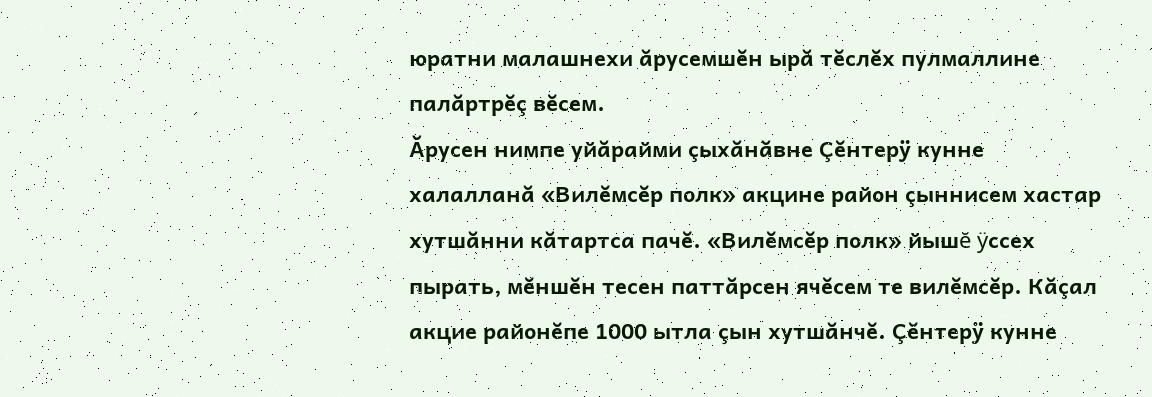юратни малашнехи ăрусемшĕн ырă тĕслĕх пулмаллине палăртрĕç вĕсем.
Ăрусен нимпе уйăрайми çыхăнăвне Çĕнтерÿ кунне халалланă «Вилĕмсĕр полк» акцине район çыннисем хастар хутшăнни кăтартса пачĕ. «Вилĕмсĕр полк» йышĕ ÿссех пырать, мĕншĕн тесен паттăрсен ячĕсем те вилĕмсĕр. Кăçал акцие районĕпе 1000 ытла çын хутшăнчĕ. Çĕнтерÿ кунне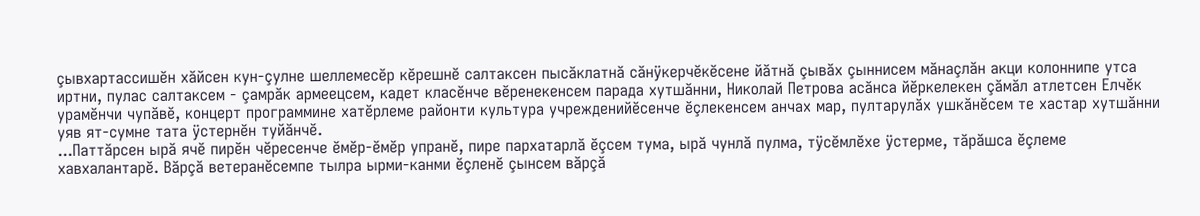çывхартассишĕн хăйсен кун-çулне шеллемесĕр кĕрешнĕ салтаксен пысăклатнă сăнÿкерчĕкĕсене йăтнă çывăх çыннисем мăнаçлăн акци колоннипе утса иртни, пулас салтаксем - çамрăк армеецсем, кадет класĕнче вĕренекенсем парада хутшăнни, Николай Петрова асăнса йĕркелекен çăмăл атлетсен Елчĕк урамĕнчи чупăвĕ, концерт программине хатĕрлеме районти культура учрежденийĕсенче ĕçлекенсем анчах мар, пултарулăх ушкăнĕсем те хастар хутшăнни уяв ят-сумне тата ÿстернĕн туйăнчĕ.
...Паттăрсен ырă ячĕ пирĕн чĕресенче ĕмĕр-ĕмĕр упранĕ, пире пархатарлă ĕçсем тума, ырă чунлă пулма, тÿсĕмлĕхе ÿстерме, тăрăшса ĕçлеме хавхалантарĕ. Вăрçă ветеранĕсемпе тылра ырми-канми ĕçленĕ çынсем вăрçă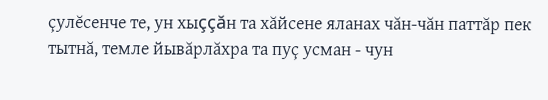çулĕсенче те, ун хыççăн та хăйсене яланах чăн-чăн паттăр пек тытнă, темле йывăрлăхра та пуç усман - чун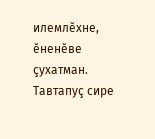илемлĕхне, ĕненĕве çухатман. Тавтапуç сире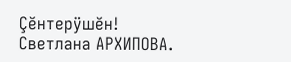Çĕнтерÿшĕн!
Светлана АРХИПОВА.